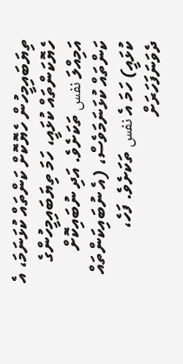ތިޔަބައިމީހުން ހެޔޮކޮށް ކަންތައް ކުޅަނަމަ، އެ ހެޔޮކަންތައް ކުޅައީ، ހަމަ ތިޔަބައިމީހުންގެ އަމިއްލަ نفس ތަކަށެވެ. އަދި ނުބައިކޮށް ކަންތައް ކުޅަނަމަވެސް، (އެ ނުބައިކަންތައް ކުޅައީ) ހަމަ އެ نفس ތަކަށެވެ. ފަހެ، ދެވަނަފަހަރަށް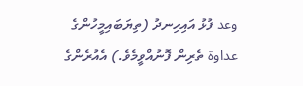وعد ފުޅު އައިހިނދު (ތިޔަބައިމީހުންގެ عداوة ތެރިން ފޮނުއްވީމެވެ.) އެއުރެންގެ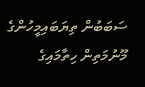ސަބަބުން ތިޔަބައިމީހުންގެ މޫނުމަތިން ހިތާމައިގެ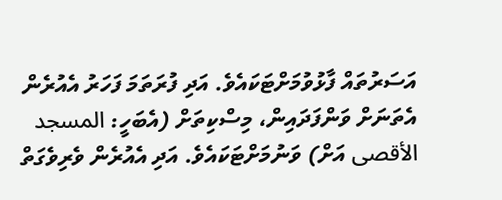އަސަރުތައް ފާޅުވުމަށްޓަކައެވެ. އަދި ފުރަތަމަ ފަހަރު އެއުރެން އެތަނަށް ވަންފަދައިން، މިސްކިތަށް (އެބަހީ: المسجد الأقصى އަށް) ވަނުމަށްޓަކައެވެ. އަދި އެއުރެން ވެރިވެގަތް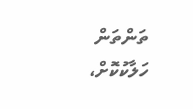ތަންތަން ހަލާކުކޮށް،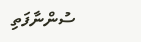ސުންނާފަތި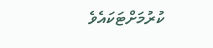ކުރުމަށްޓަކައެވެ